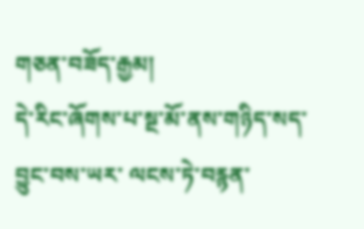གཅན་བཟོད་རྒྱམ།
དེ་རིང་ཞོགས་པ་སྔ་མོ་ནས་གཉིད་སད་བྱུང་བས་ཡར་ ལངས་ཏེ་བརྙན་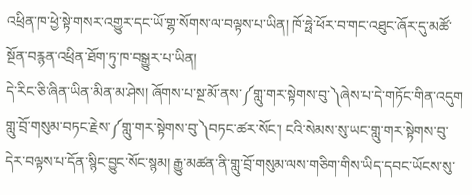འཕྲིན་ཁ་ཕྱེ་སྟེ་གསར་འགྱུར་དང་ཡོ་གྷ་སོགས་ལ་བལྟས་པ་ཡིན། ཁོ་ཧྥེ་ཕོར་བ་གང་འཐུང་ཞོར་དུ་མཚོ་སྔོན་བརྙན་འཕྲིན་ཐོག་ཏུ་ཁ་བསྒྱུར་པ་ཡིན།
དེ་རིང་ཅི་ཞིན་ཡིན་མིན་མ་ཤེས། ཞོགས་པ་སྔ་མོ་ནས་༼གླུ་གར་སྟེགས་བུ་༽ཞེས་པ་དེ་གཏོང་གིན་འདུག གླུ་བྲོ་གསུམ་བཏང་རྗེས་༼གླུ་གར་སྟེགས་བུ་༽བཏང་ཚར་སོང་། ངའི་སེམས་སུ་ཡང་གླུ་གར་སྟེགས་བུ་དེར་བལྟས་པ་དོན་སྙིང་བྱུང་སོང་སྙམ། རྒྱུ་མཚན་ནི་གླུ་བྲོ་གསུམ་ལས་གཅིག་གིས་ཡིད་དབང་ཡོངས་སུ་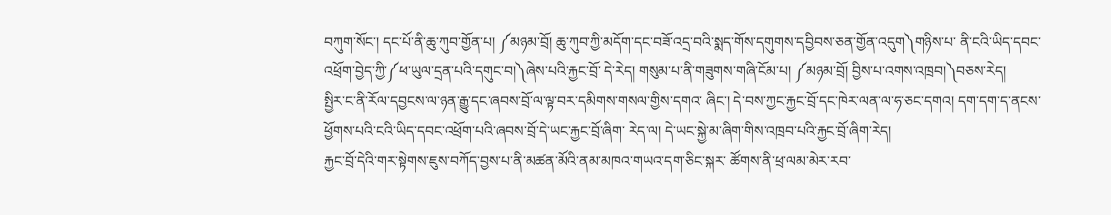བཀུག་སོང་། དང་པོ་ནི་ཆུ་ཀུབ་གྱོན་པ། ༼མཉམ་བྲོ། ཆུ་ཀུབ་ཀྱི་མདོག་དང་བཟོ་འདྲ་བའི་སྨད་གོས་དགུགས་དབྱིབས་ཅན་གྱོན་འདུག༽གཉིས་པ་ ནི་ངའི་ཡིད་དབང་འཕྲོག་བྱེད་ཀྱི་༼ཕ་ཡུལ་དྲན་པའི་དགུང་བ།༽ཞེས་པའི་རྐྱང་བྲོ་ དེ་རེད། གསུམ་པ་ནི་གཟུགས་གཞི་ངོམ་པ། ༼མཉམ་བྲོ། བྱིས་པ་འགས་འཁྲབ།༽བཅས་རེད།
སྤྱིར་ང་ནི་རོལ་དབྱངས་ལ་ཉན་རྒྱུ་དང་ཞབས་བྲོ་ལ་ལྟ་བར་དམིགས་གསལ་གྱིས་དགའ་ ཞིང་། དེ་བས་ཀྱང་རྐྱང་བྲོ་དང་ཁེར་ལན་ལ་ཧ་ཅང་དགའ། དག་དག་ད་ནངས་ཕྱོགས་པའི་ངའི་ཡིད་དབང་འཕྲོག་པའི་ཞབས་བྲོ་དེ་ཡང་རྐྱང་བྲོ་ཞིག་ རེད་ལ། དེ་ཡང་སྐྱེ་མ་ཞིག་གིས་འཁྲབ་པའི་རྐྱང་བྲོ་ཞིག་རེད།
རྐྱང་བྲོ་དེའི་གར་སྟེགས་ཇུས་བཀོད་བྱས་པ་ནི་མཚན་མོའི་ནམ་མཁའ་གཡའ་དག་ཅིང་སྐར་ ཚོགས་ནི་ཕྲ་ལམ་མེར་རབ་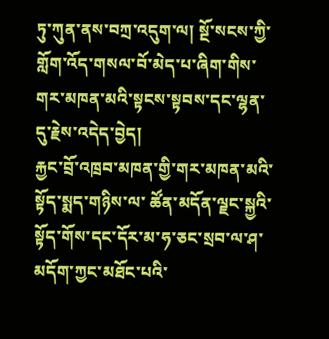ཏུ་ཀུན་ནས་བཀྲ་འདུག་ལ། སྔོ་སངས་ཀྱི་གློག་འོད་གསལ་བོ་མེད་པ་ཞིག་གིས་གར་མཁན་མའི་སྟངས་སྟབས་དང་ལྷན་ དུ་རྗེས་འདེད་བྱེད།
རྐྱང་བྲོ་འཁྲབ་མཁན་གྱི་གར་མཁན་མའི་སྟོད་སྨད་གཉིས་ལ་ ཚོན་མདོན་ལྗང་སྐྱའི་སྟོད་གོས་དང་དོར་མ་ཧ་ཅང་སྲབ་ལ་ཤ་མདོག་ཀྱང་མཐོང་པའི་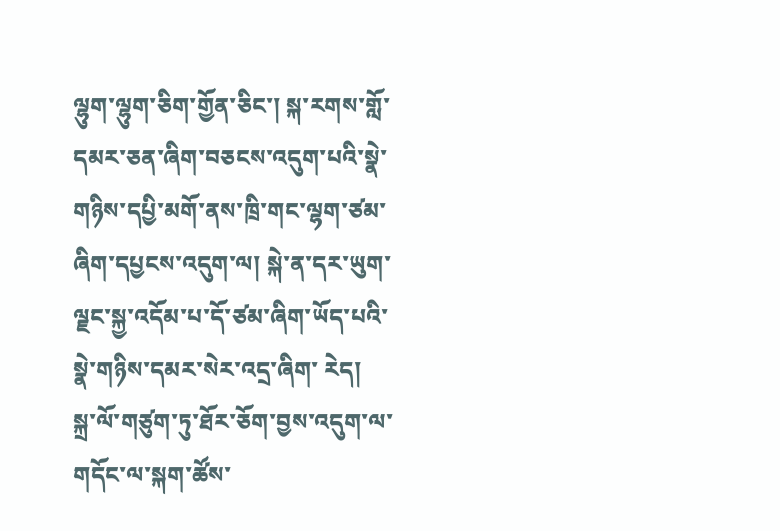ལྷུག་ལྷུག་ཅིག་གྱོན་ཅིང་། སྐ་རགས་གློ་དམར་ཅན་ཞིག་བཅངས་འདུག་པའི་སྣེ་གཉིས་དཔྱི་མགོ་ནས་ཁྲི་གང་ལྷག་ཙམ་ ཞིག་དཔྱངས་འདུག་ལ། སྐེ་ན་དར་ཡུག་ལྗང་སྐྱ་འདོམ་པ་དོ་ཙམ་ཞིག་ཡོད་པའི་སྣེ་གཉིས་དམར་སེར་འདྲ་ཞིག་ རེད།
སྐྲ་ལོ་གཙུག་ཏུ་ཐོར་ཅོག་བྱས་འདུག་ལ་གདོང་ལ་སྐག་ཚོས་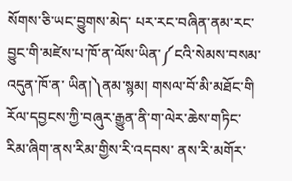སོགས་ཅི་ཡང་བྱུགས་མེད་ པར་རང་བཞིན་ནམ་རང་བྱུང་གི་མཛེས་པ་ཁོ་ན་ལོས་ཡིན་༼ངའི་སེམས་བསམ་འདུན་ཁོ་ན་ ཡིན།༽ནམ་སྙམ། གསལ་བོ་མི་མཐོང་གི
རོལ་དབྱངས་ཀྱི་བཞུར་རྒྱུན་ནི་ག་ལེར་ཆེས་གཏིང་རིམ་ཞིག་ནས་རིམ་གྱིས་རི་འདབས་ ནས་རི་མགོར་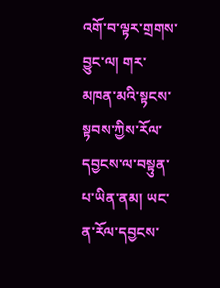འགོ་བ་ལྟར་གྲགས་བྱུང་ལ། གར་མཁན་མའི་སྟངས་སྟབས་ཀྱིས་རོལ་དབྱངས་ལ་བསྟུན་པ་ཡིན་ནམ། ཡང་ན་རོལ་དབྱངས་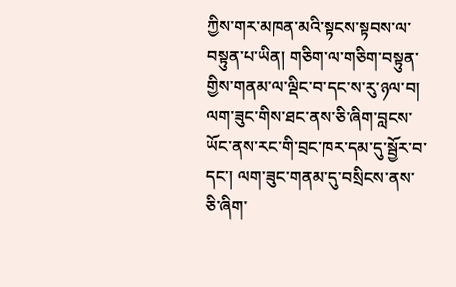ཀྱིས་གར་མཁན་མའི་སྟངས་སྟབས་ལ་བསྟུན་པ་ཡིན། གཅིག་ལ་གཅིག་བསྟུན་གྱིས་གནམ་ལ་ལྡིང་བ་དང་ས་རུ་ཉལ་བ། ལག་ཟུང་གིས་ཐང་ནས་ཅི་ཞིག་བླངས་ཡོང་ནས་རང་གི་བྲང་ཁར་དམ་དུ་སྦྱོར་བ་དང་། ལག་ཟུང་གནམ་དུ་བསྲིངས་ནས་ཅི་ཞིག་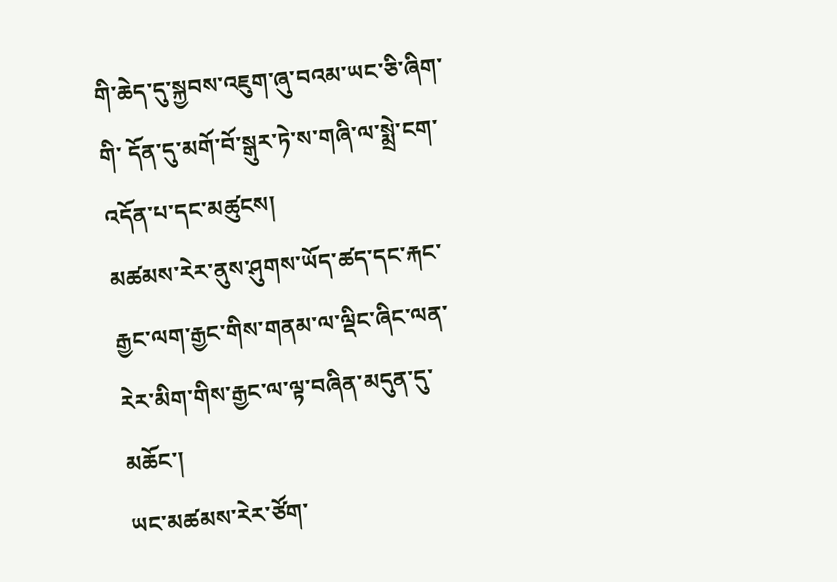གི་ཆེད་དུ་སྐྱབས་འཇུག་ཞུ་བའམ་ཡང་ཅི་ཞིག་གི་ དོན་དུ་མགོ་བོ་སྒུར་ཏེ་ས་གཞི་ལ་སྨྲེ་ངག་འདོན་པ་དང་མཚུངས།
མཚམས་རེར་ནུས་ཤུགས་ཡོད་ཚད་དང་རྐང་རྒྱང་ལག་རྒྱང་གིས་གནམ་ལ་ལྡིང་ཞིང་ལན་རེར་མིག་གིས་རྒྱང་ལ་ལྟ་བཞིན་མདུན་དུ་མཆོང་།
ཡང་མཚམས་རེར་ཙོག་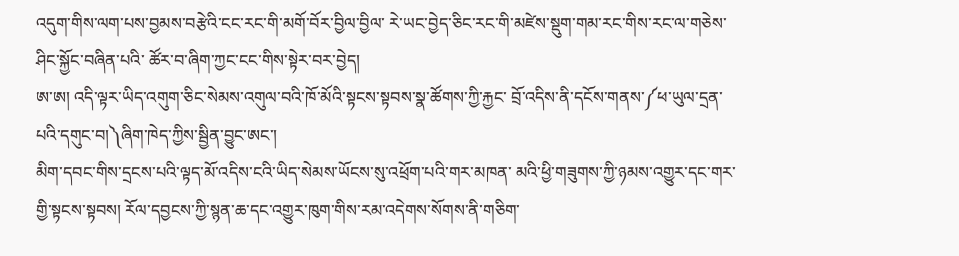འདུག་གིས་ལག་པས་བྱམས་བརྩེའི་ངང་རང་གི་མགོ་བོར་བྱིལ་བྱིལ་ རེ་ཡང་བྱེད་ཅིང་རང་གི་མཛེས་སྡུག་གམ་རང་གིས་རང་ལ་གཅེས་ཤིང་སྐྱོང་བཞིན་པའི་ ཚོར་བ་ཞིག་ཀྱང་ངང་གིས་སྟེར་བར་བྱེད།
ཨ་ཨ། འདི་ལྟར་ཡིད་འགུག་ཅིང་སེམས་འགུལ་བའི་ཁོ་མོའི་སྟངས་སྟབས་སྣ་ཚོགས་ཀྱི་རྐྱང་ བྲོ་འདིས་ནི་དངོས་གནས་༼ཕ་ཡུལ་དྲན་པའི་དགུང་བ།༽ཞིག་ཁེད་ཀྱིས་སྦྱིན་བྱུང་ཨང་།
མིག་དབང་གིས་དྲངས་པའི་ལྟད་མོ་འདིས་ངའི་ཡིད་སེམས་ཡོངས་སུ་འཕྲོག་པའི་གར་མཁན་ མའི་ཕྱི་གཟུགས་ཀྱི་ཉམས་འགྱུར་དང་གར་གྱི་སྟངས་སྟབས། རོལ་དབྱངས་ཀྱི་སྙན་ཆ་དང་འགྱུར་ཁུག་གིས་རམ་འདེགས་སོགས་ནི་གཅིག་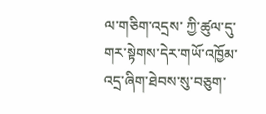ལ་གཅིག་འདྲས་ ཀྱི་ཚུལ་དུ་གར་སྟེགས་དེར་གཡོ་འཁྱོམ་འདྲ་ཞིག་ཐེབས་སུ་བཅུག་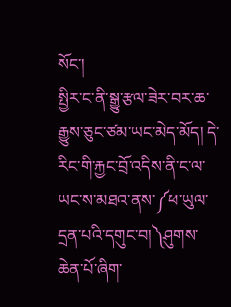སོང་།
སྤྱིར་ང་ནི་སྒྱུ་རྩལ་ཟེར་བར་ཆ་རྒྱུས་ཅུང་ཙམ་ཡང་མེད་མོད། དེ་རིང་གི་རྐྱང་བྲོ་འདིས་ནི་ང་ལ་ཡང་ས་མཐའ་ནས་༼ཕ་ཡུལ་དྲན་པའི་དགུང་བ།༽ཤུགས་ ཆེན་པོ་ཞིག་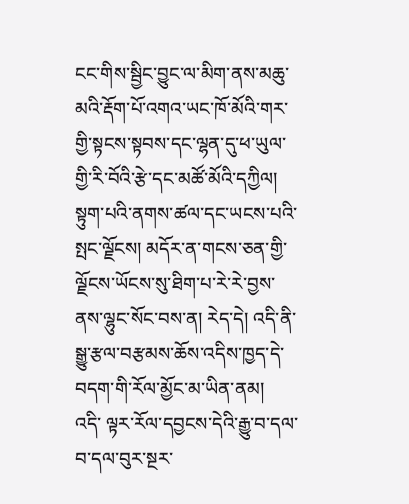ངང་གིས་སྦྱིང་བྱུང་ལ་མིག་ནས་མཆུ་མའི་རྡོག་པོ་འགའ་ཡང་ཁོ་མོའི་གར་ གྱི་སྟངས་སྟབས་དང་ལྷན་དུ་ཕ་ཡུལ་གྱི་རི་བོའི་རྩེ་དང་མཚོ་མོའི་དཀྱིལ། སྟུག་པའི་ནགས་ཚལ་དང་ཡངས་པའི་སྤང་ལྗོངས། མདོར་ན་གངས་ཅན་གྱི་ལྗོངས་ཡོངས་སུ་ཐིག་པ་རེ་རེ་བྱས་ནས་ལྷུང་སོང་བས་ན། རེད་དེ། འདི་ནི་སྒྱུ་རྩལ་བརྩམས་ཆོས་འདིས་ཁྱད་དེ་བདག་གི་རོལ་མྱོང་མ་ཡིན་ནམ།
འདི་ ལྟར་རོལ་དབྱངས་དེའི་རྒྱུ་བ་དལ་བ་དལ་བུར་སྔར་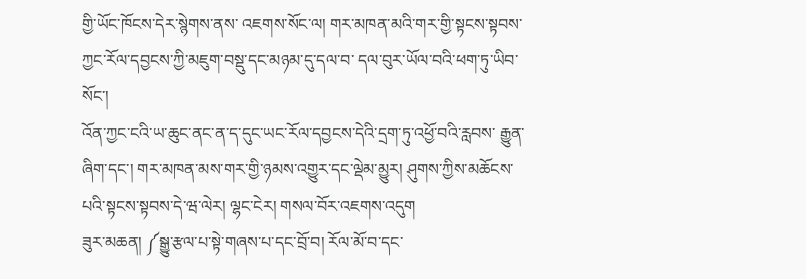གྱི་ཡོང་ཁོངས་དེར་སྙེགས་ནས་ འཇགས་སོང་ལ། གར་མཁན་མའི་གར་གྱི་སྟངས་སྟབས་ཀྱང་རོལ་དབྱངས་ཀྱི་མཇུག་བསྡུ་དང་མཉམ་དུ་དལ་བ་ དལ་བུར་ཡོལ་བའི་ཕག་ཏུ་ཡིབ་སོང་།
འོན་ཀྱང་ངའི་ཡ་ཆུང་ནང་ན་ད་དུང་ཡང་རོལ་དབྱངས་དེའི་དྲག་ཏུ་འཕྱོ་བའི་རླབས་ རྒྱུན་ཞིག་དང་། གར་མཁན་མས་གར་གྱི་ཉམས་འགྱུར་དང་ལྡེམ་མྱུར། ཤུགས་ཀྱིས་མཆོངས་པའི་སྟངས་སྟབས་དེ་ཝ་ལེར། ལྷང་ངེར། གསལ་བོར་འཇགས་འདུག
ཟུར་མཆན། ༼སྒྱུ་རྩལ་པ་སྟེ་གཞས་པ་དང་བྲོ་བ། རོལ་མོ་བ་དང་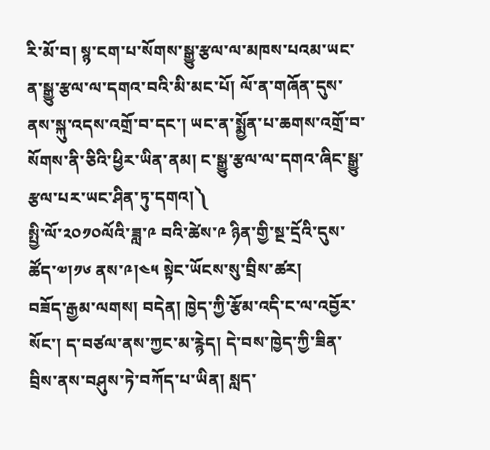རི་མོ་བ། སྙ་ངག་པ་སོགས་སྒྱུ་རྩལ་ལ་མཁས་པའམ་ཡང་ན་སྒྱུ་རྩལ་ལ་དགའ་བའི་མི་མང་པོ། ལོ་ན་གཞོན་དུས་ནས་སྐུ་འདས་འགྲོ་བ་དང་། ཡང་ན་སྨྱོན་པ་ཆགས་འགྲོ་བ་སོགས་ནི་ཅིའི་ཕྱིར་ཡིན་ནམ། ང་སྒྱུ་རྩལ་ལ་དགའ་ཞིང་སྒྱུ་རྩལ་པར་ཡང་ཤིན་ཏུ་དགའ།༽
སྤྱི་ལོ་༢༠༡༠ལོའི་ཟླ་༩ བའི་ཚེས་༩ ཉིན་གྱི་སྔ་དྲོའི་དུས་ཚོད་༧།༡༦ ནས་༩།༤༥ སྟེང་ཡོངས་སུ་བྲིས་ཚར།
བཟོད་རྒྱམ་ལགས། བདེན། ཁྱེད་ཀྱི་རྩོམ་འདི་ང་ལ་འབྱོར་སོང་། ད་བཙལ་ནས་ཀྱང་མ་རྙེད། དེ་བས་ཁྱེད་ཀྱི་ཟིན་བྲིས་ནས་བཤུས་ཏེ་བཀོད་པ་ཡིན། སླད་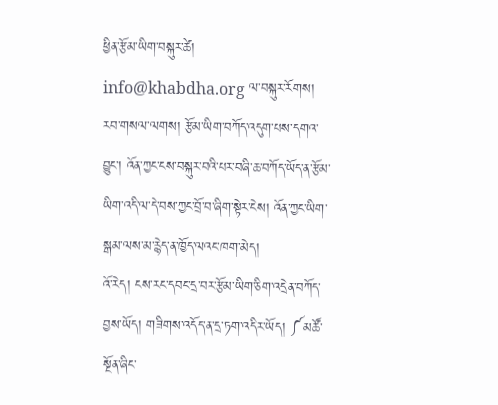ཕྱིན་རྩོམ་ཡིག་བསྐུར་ཚེ། info@khabdha.org ལ་བསྐུར་རོགས།
རབ་གསལ་ལགས། རྩོམ་ཡིག་བཀོད་འདུག་པས་དགའ་བྱུང་། འོན་ཀྱང་ངས་བསྐུར་བའི་པར་བཞི་ཆ་བཀོད་ཡོད་ན་རྩོམ་ཡིག་འདི་ལ་དེ་བས་ཀྱང་བྲོ་བ་ཞིག་སྟེར་ངེས། འོན་ཀྱང་ཡིག་སྒམ་ལས་མ་རྙེད་ན་ཁྱོད་ལའང་ཁག་མེད།
འོ་རེད། ངས་རང་དབང་དྲ་བར་རྩོམ་ཡིག་ཅིག་འདྲེན་བཀོད་བྱས་ཡོད། གཟིགས་འདོད་ན་དྲ་ཏག་འདིར་ཡོད། ༼མཚོ་སྔོན་ཞིང་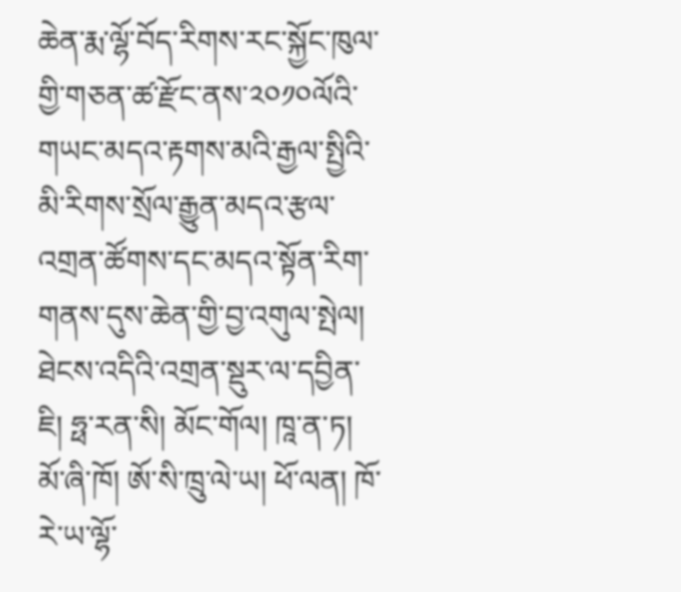ཆེན་རྨ་ལྷོ་བོད་རིགས་རང་སྐྱོང་ཁུལ་གྱི་གཅན་ཚ་རྫོང་ནས་༢༠༡༠ལོའི་གཡང་མདའ་རྟགས་མའི་རྒྱལ་སྤྱིའི་མི་རིགས་སྲོལ་རྒྱུན་མདའ་རྩལ་འགྲན་ཚོགས་དང་མདའ་སྟོན་རིག་གནས་དུས་ཆེན་གྱི་བྱ་འགུལ་སྤེལ། ཐེངས་འདིའི་འགྲན་སྡུར་ལ་དབྱིན་ཇི། ཧྥ་རན་སི། མོང་གོལ། ཁཱ་ན་ཏ། མོ་ཞི་ཁོ། ཨོ་སི་ཁྲུ་ལེ་ཡ། ཕོ་ལན། ཁོ་རེ་ཡ་ལྷོ་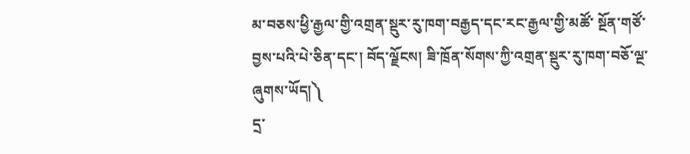མ་བཅས་ཕྱི་རྒྱལ་གྱི་འགྲན་སྡུར་རུ་ཁག་བརྒྱད་དང་རང་རྒྱལ་གྱི་མཚོ་ སྔོན་གཙོ་བྱས་པའི་པེ་ཅིན་དང་། བོད་ལྗོངས། ཟི་ཁྲོན་སོགས་ཀྱི་འགྲན་སྡུར་རུ་ཁག་བཅོ་ལྔ་ཞུགས་ཡོད།༽
དྲ་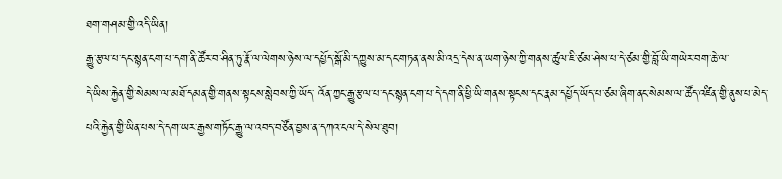ཐག་གཤམ་གྱི་འདི་ཡིན།
རྒྱུ་རྩལ་པ་དང་སྙན་ངག་པ་དག་ནི་ཚོར་བ་ཤིན་ཏུ་རྣོ་ལ་ལེགས་ཉེས་ལ་དཔྱོད་སྒོ་མི་དཀྱུས་མ་དང་གཏན་ནས་མི་འདྲ་དེས་ན་ཡག་ཉེས་ཀྱི་གནས་ཚུལ་ཇི་ཙམ་ཤེས་པ་དེ་ཙམ་གྱི་བློ་ཡི་གཡེར་བག་ཆེ་ལ་
དེ་ཡིས་རྐྱེན་གྱི་སེམས་ལ་མཐོ་དམན་གྱི་གནས་སྟངས་སླེབས་ཀྱི་ཡོད་ འོན་ཀྱང་རྒྱུ་རྩལ་པ་དང་སྙན་ངག་པ་དེ་དག་ནི་ཕྱི་ཡི་གནས་སྟངས་དང་རྣམ་དཔྱོད་ཡོད་པ་ཙམ་ཞིག་ནང་སེམས་ལ་ཚོད་འཛིན་གྱི་ནུས་པ་མེད་པའི་རྐྱེན་གྱི་ཡིན་པས་དེ་དག་ཡར་རྒྱས་གཏོང་རྒྱུ་ལ་འབད་བཙོན་བྱས་ན་དཀའ་ངལ་དེ་སེལ་ཐུབ།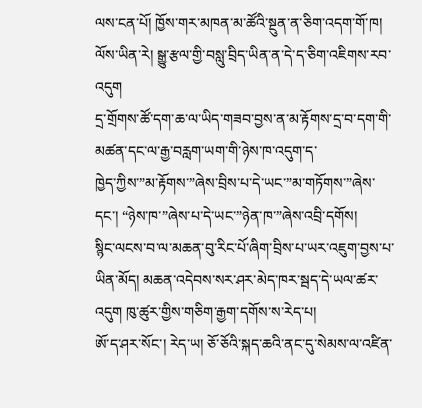ལས་ངན་པོ། ཁྱོས་གར་མཁན་མ་ཚོའི་སྔུན་ན་ཅིག་འདག་གོ་ཁ། ལོས་ཡིན་རེ། སྒྱུ་རྩལ་གྱི་བསླུ་བྲིད་ཡིན་ན་དེ་ད་ཅིག་འཇིགས་རབ་འདུག
དྲ་གྲོགས་ཚོ་དག་ཆ་ལ་ཡིད་གཟབ་བྱས་ན་མ་རྟོགས་དྲ་བ་དག་གི་མཚན་དང་ལ་རྒྱ་བརླག་ཡག་གི་ཉེས་ཁ་འདུག་ད་
ཁྱེད་ཀྱིས་”མ་རྟོགས་”ཞེས་བྲིས་པ་དེ་ཡང་”མ་གཏོགས་”ཞེས་དང་། “ཉེས་ཁ་”ཞེས་པ་དེ་ཡང་”ཉེན་ཁ་”ཞེས་འབྲི་དགོས།
སྙིང་ལངས་བ་ལ་མཆན་བུ་རིང་པོ་ཞིག་བྲིས་པ་ཡར་འཇུག་བྱས་པ་ཡིན་མོད། མཆན་འདེབས་སར་ཤར་མེད་ཁར་སྦད་དེ་ཡལ་ཚར་འདུག ཁུ་ཚུར་གྱིས་གཅིག་རྒྱག་དགོས་ས་རེད་པ།
ཨོ་ད་ཤར་སོང་། རེད་ཡ། ཅོ་ཅོའི་སྐད་ཆའི་ནང་དུ་སེམས་ལ་འཛིན་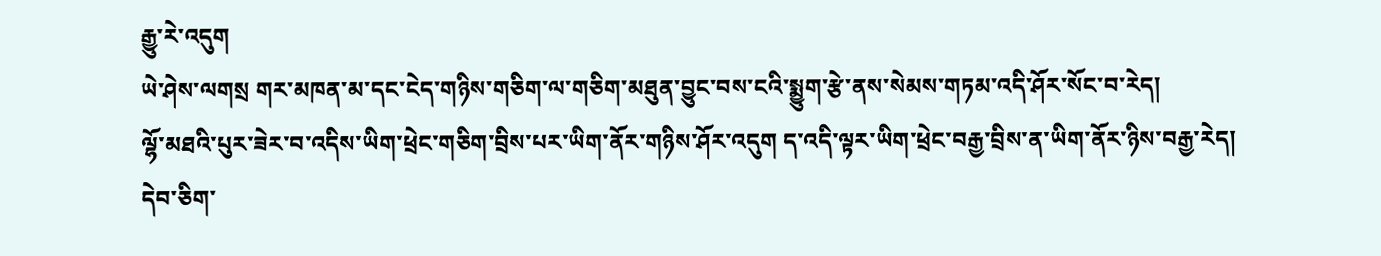རྒྱུ་རེ་འདུག
ཡེ་ཤེས་ལགསྲ གར་མཁན་མ་དང་ངེད་གཉིས་གཅིག་ལ་གཅིག་མཐུན་བྱུང་བས་ངའི་སྨྱུག་རྩེ་ནས་སེམས་གཏམ་འདི་ཤོར་སོང་བ་རེད།
ལྷོ་མཐའི་པུར་ཟེར་བ་འདིས་ཡིག་ཕྲེང་གཅིག་བྲིས་པར་ཡིག་ནོར་གཉིས་ཤོར་འདུག ད་འདི་ལྟར་ཡིག་ཕྲེང་བརྒྱ་བྲིས་ན་ཡིག་ནོར་ཉིས་བརྒྱ་རེད། དེབ་ཅིག་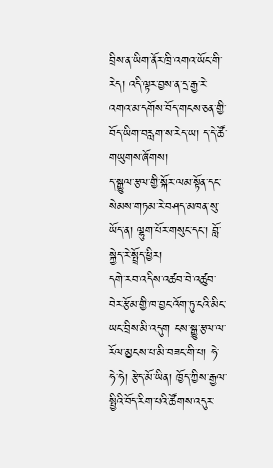བྲིས་ན་ཡིག་ནོར་ཁྲི་འགའ་ཡོང་གི་རེད། འདི་ལྟར་བྱས་ན་དྲ་རྒྱ་རེ་འགའ་མ་དགོས་བོད་གངས་ཅན་གྱི་བོད་ཡིག་བརླག་ས་རེད་ཡ། ད་དེ་ཚོ་གཡུགས་ཞོགས།
ད་སྒྱུལ་རྩལ་གྱི་སྐོར་ལམ་སྟོན་དང་སེམས་གཏམ་རེ་བཤད་མཁན་སུ་ཡོད་ན། ལྷུག་པོར་གསུང་དང་། བློ་སྐྱེད་རེ་སྤྲོད་ཕྱིར།
དགེ་རབ་འདིས་འཚབ་བེ་འཚུབ་བེར་རྩོམ་གྱི་ཁ་བྱང་འོག་ཏུ་ངའི་མིང་ཡང་བྲིས་མི་འདུག ངས་སྒྱུ་རྩལ་ལ་རོལ་མྱངས་པ་མི་བཟང་གི་པ། ཧེ་ཧེ་ཧེ། རྩེད་མོ་ཡིན། ཁྱོད་ཀྱིས་རྒྱལ་སྤྱིའི་བོད་རིག་པའི་ཚོགས་འདུར་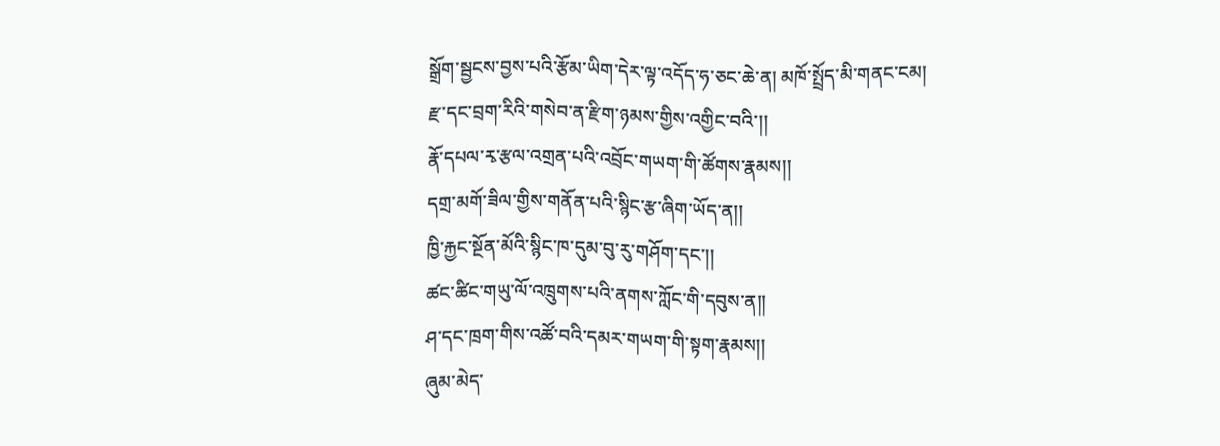སྒྲོག་སྦྱངས་བྱས་པའི་རྩོམ་ཡིག་དེར་ལྟ་འདོད་ཧ་ཅང་ཆེ་ན། མཁོ་སྤྲོད་མི་གནང་ངམ།
རྫ་དང་བྲག་རིའི་གསེབ་ན་རྫིག་ཉམས་གྱིས་འགྱིང་བའི་།།
རྣོ་དཔལ་རྭ་རྩལ་འགྲན་པའི་འབྲོང་གཡག་གི་ཚོགས་རྣམས།།
དགྲ་མགོ་ཟིལ་གྱིས་གནོན་པའི་སྙིང་རྩ་ཞིག་ཡོད་ན།།
ཁྱི་རྐྱང་སྔོན་མོའི་སྙིང་ཁ་དུམ་བུ་རུ་གཤོག་དང་།།
ཚང་ཚིང་གཡུ་ལོ་འཁྲུགས་པའི་ནགས་ཀློང་གི་དབུས་ན།།
ཤ་དང་ཁྲག་གིས་འཚོ་བའི་དམར་གཡག་གི་སྟག་རྣམས།།
ཞུམ་མེད་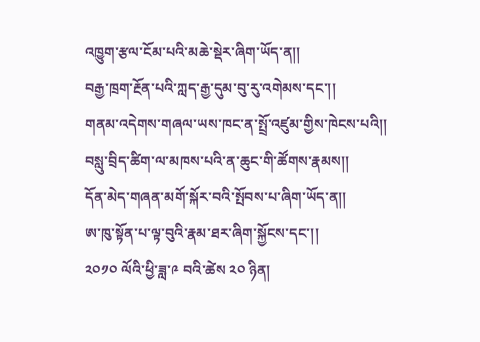འཁྱུག་རྩལ་ངོམ་པའི་མཆེ་སྡེར་ཞིག་ཡོད་ན།།
བརྒྱ་ཁྲག་རྔོན་པའི་ཀླད་རྒྱ་དུམ་བུ་རུ་འགེམས་དང་།།
གནམ་འདེགས་གཞལ་ཡས་ཁང་ན་སྤྲོ་འཛུམ་གྱིས་ཁེངས་པའི།།
བསླུ་བྲིད་ཚིག་ལ་མཁས་པའི་ན་ཆུང་གི་ཚོགས་རྣམས།།
དོན་མེད་གཞན་མགོ་སྐོར་བའི་སྤོབས་པ་ཞིག་ཡོད་ན།།
ཨ་ཁུ་སྟོན་པ་ལྟ་བུའི་རྣམ་ཐར་ཞིག་སྐྱོངས་དང་།།
༢༠༡༠ ལོའི་ཕྱི་ཟླ་༩ བའི་ཚེས ༢༠ ཉིན།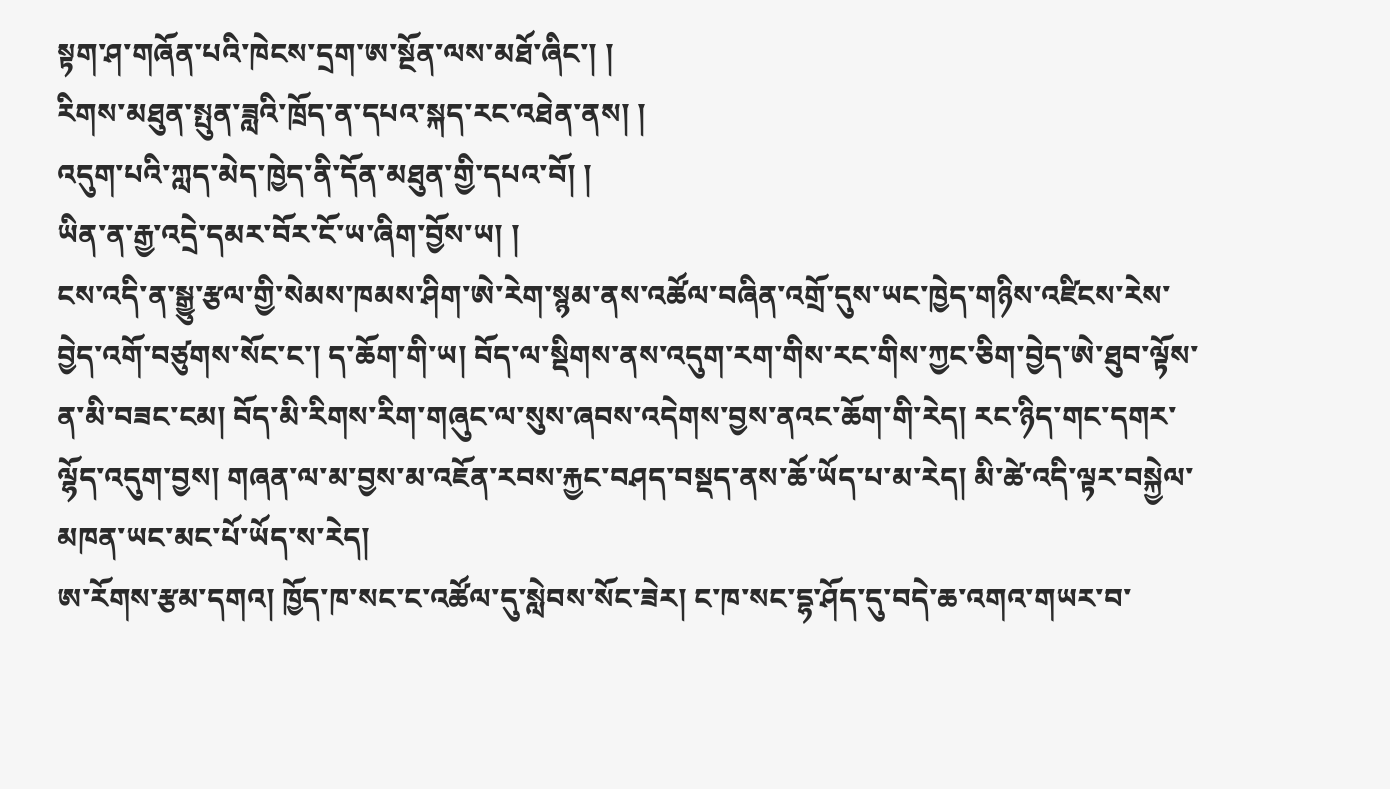སྟག་ཤ་གཞོན་པའི་ཁེངས་དྲག་ཨ་སྔོན་ལས་མཐོ་ཞིང་། །
རིགས་མཐུན་སྤུན་ཟླའི་ཁྲོད་ན་དཔའ་སྐད་རང་འཐེན་ནས། །
འདུག་པའི་ཀླད་མེད་ཁྱེད་ནི་དོན་མཐུན་གྱི་དཔའ་བོ། །
ཡིན་ན་རྒྱ་འདྲེ་དམར་བོར་ངོ་ཡ་ཞིག་བྱོས་ཡ། །
ངས་འདི་ན་སྒྱུ་རྩལ་གྱི་སེམས་ཁམས་ཤིག་ཨེ་རེག་སྙམ་ནས་འཚོལ་བཞིན་འགྲོ་དུས་ཡང་ཁྱེད་གཉིས་འཛིངས་རེས་བྱེད་འགོ་བཙུགས་སོང་ང་། ད་ཆོག་གི་ཡ། བོད་ལ་སྡིགས་ནས་འདུག་རག་གིས་རང་གིས་ཀྱང་ཅིག་བྱེད་ཨེ་ཐུབ་ལྟོས་ན་མི་བཟང་ངམ། བོད་མི་རིགས་རིག་གཞུང་ལ་སུས་ཞབས་འདེགས་བྱས་ནའང་ཆོག་གི་རེད། རང་ཉིད་གང་དགར་ལྷོད་འདུག་བྱས། གཞན་ལ་མ་བྱས་མ་འཇོན་རབས་རྐྱང་བཤད་བསྡད་ནས་ཆོ་ཡོད་པ་མ་རེད། མི་ཚེ་འདི་ལྟར་བསྐྱེལ་མཁན་ཡང་མང་པོ་ཡོད་ས་རེད།
ཨ་རོགས་རྩམ་དགའ། ཁྱོད་ཁ་སང་ང་འཚོལ་དུ་སླེབས་སོང་ཟེར། ང་ཁ་སང་དྷ་ཤོད་དུ་བདེ་ཆ་འགའ་གཡར་བ་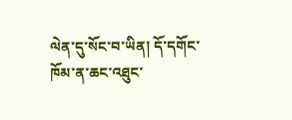ལེན་དུ་སོང་བ་ཡིན། དོ་དགོང་ཁོམ་ན་ཆང་འཐུང་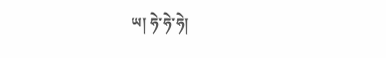ཡ། ཧེ་ཧེ་ཧེ།